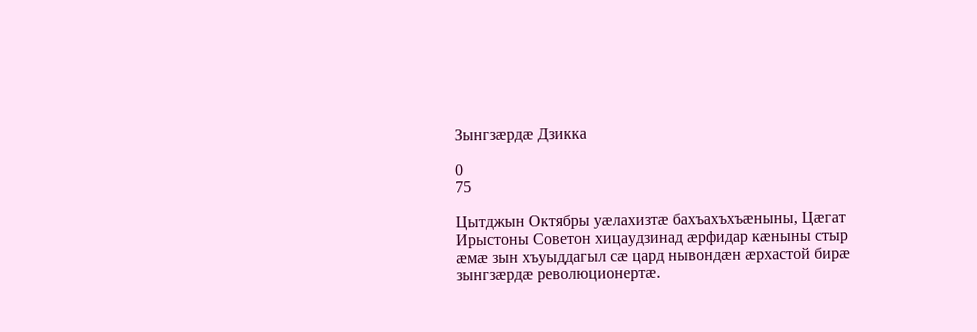Зынгзæрдæ Дзикка

0
75

Цытджын Октябры уæлахизтæ бахъахъхъæныны, Цæгат Ирыстоны Советон хицаудзинад æрфидар кæныны стыр æмæ зын хъуыддагыл сæ цард нывондæн æрхастой бирæ зынгзæрдæ революционертæ.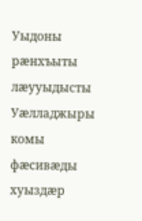Уыдоны рæнхъыты лæууыдысты Уæлладжыры комы фæсивæды хуыздæр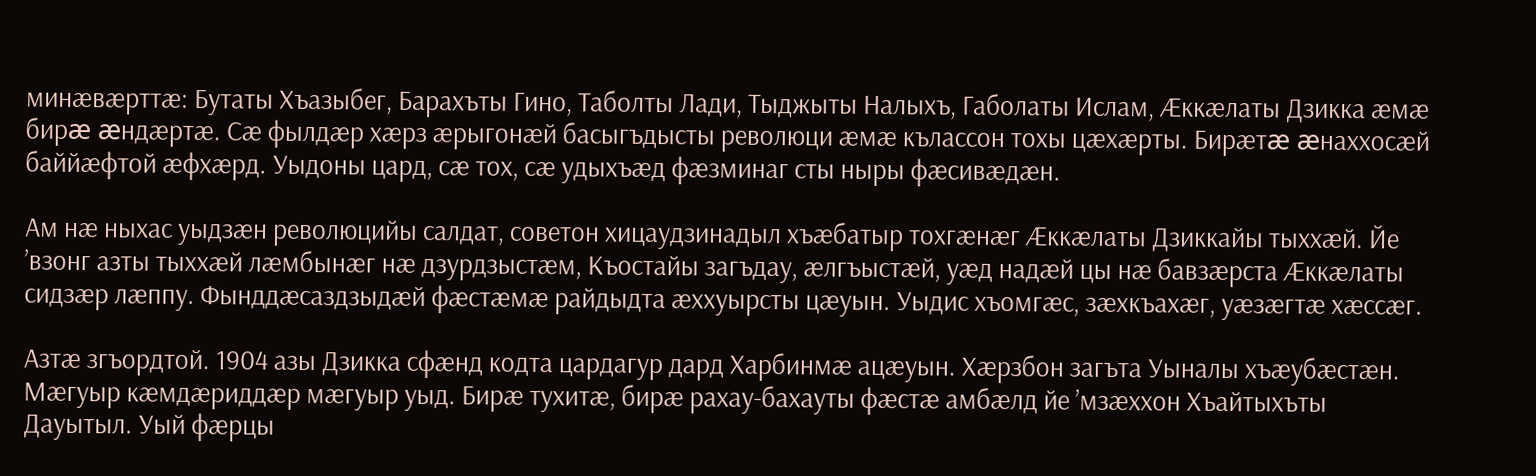минæвæрттæ: Бутаты Хъазыбег, Барахъты Гино, Таболты Лади, Тыджыты Налыхъ, Габолаты Ислам, Æккæлаты Дзикка æмæ бирæ æндæртæ. Сæ фылдæр хæрз æрыгонæй басыгъдысты революци æмæ кълассон тохы цæхæрты. Бирæтæ æнаххосæй баййæфтой æфхæрд. Уыдоны цард, сæ тох, сæ удыхъæд фæзминаг сты ныры фæсивæдæн.

Ам нæ ныхас уыдзæн революцийы салдат, советон хицаудзинадыл хъæбатыр тохгæнæг Æккæлаты Дзиккайы тыххæй. Йе ’взонг азты тыххæй лæмбынæг нæ дзурдзыстæм, Къостайы загъдау, æлгъыстæй, уæд надæй цы нæ бавзæрста Æккæлаты сидзæр лæппу. Фынддæсаздзыдæй фæстæмæ райдыдта æххуырсты цæуын. Уыдис хъомгæс, зæхкъахæг, уæзæгтæ хæссæг.

Азтæ згъордтой. 1904 азы Дзикка сфæнд кодта цардагур дард Харбинмæ ацæуын. Хæрзбон загъта Уыналы хъæубæстæн. Мæгуыр кæмдæриддæр мæгуыр уыд. Бирæ тухитæ, бирæ рахау-бахауты фæстæ амбæлд йе ’мзæххон Хъайтыхъты Дауытыл. Уый фæрцы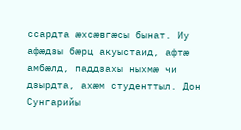ссардта æхсæвгæсы бынат. Иу афæдзы бæрц акуыстаид, афтæ амбæлд, паддзахы ныхмæ чи дзырдта, ахæм студенттыл. Дон Сунгарийы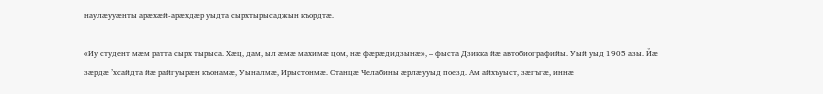наулæууæнты арæхæй-арæхдæр уыдта сырхтырысаджын къордтæ.

«Иу студент мæм ратта сырх тырыса. Хæц, дам, ыл æмæ махимæ цом, нæ фæрæдидзынæ», – фыста Дзикка йæ автобиографийы. Уый уыд 1905 азы. Йæ зæрдæ ’хсайдта йæ райгуырæн къонамæ, Уыналмæ, Ирыстонмæ. Станцæ Челабины æрлæууыд поезд. Ам айхъуыст, зæгъгæ, иннæ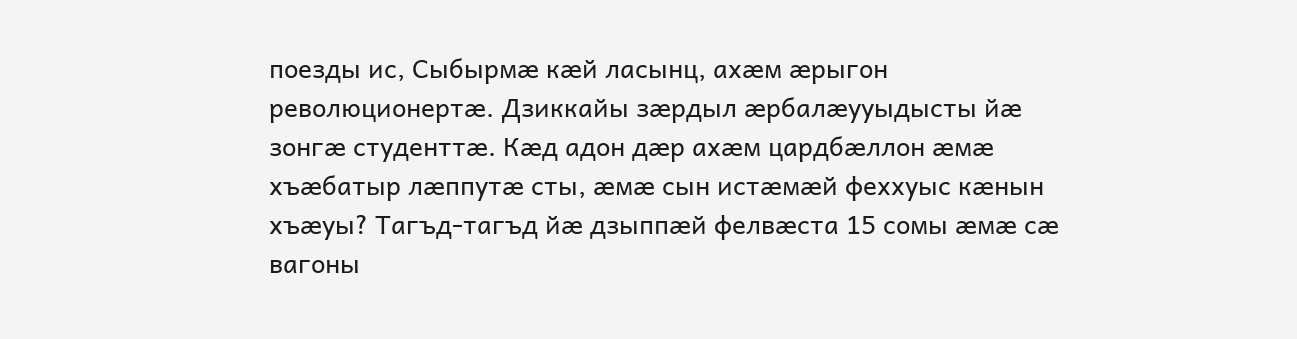поезды ис, Сыбырмæ кæй ласынц, ахæм æрыгон революционертæ. Дзиккайы зæрдыл æрбалæууыдысты йæ зонгæ студенттæ. Кæд адон дæр ахæм цардбæллон æмæ хъæбатыр лæппутæ сты, æмæ сын истæмæй феххуыс кæнын хъæуы? Тагъд-тагъд йæ дзыппæй фелвæста 15 сомы æмæ сæ вагоны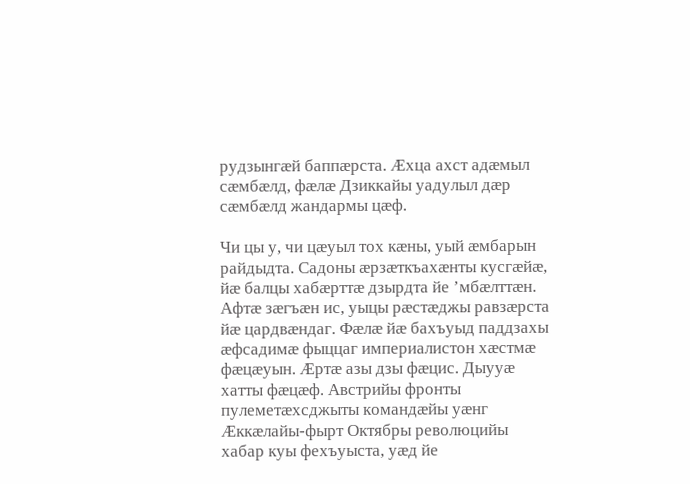рудзынгæй баппæрста. Æхца ахст адæмыл сæмбæлд, фæлæ Дзиккайы уадулыл дæр сæмбæлд жандармы цæф.

Чи цы у, чи цæуыл тох кæны, уый æмбарын райдыдта. Садоны æрзæткъахæнты кусгæйæ, йæ балцы хабæрттæ дзырдта йе ’мбæлттæн. Афтæ зæгъæн ис, уыцы рæстæджы равзæрста йæ цардвæндаг. Фæлæ йæ бахъуыд паддзахы æфсадимæ фыццаг империалистон хæстмæ фæцæуын. Æртæ азы дзы фæцис. Дыууæ хатты фæцæф. Австрийы фронты пулеметæхсджыты командæйы уæнг Æккæлайы-фырт Октябры революцийы хабар куы фехъуыста, уæд йе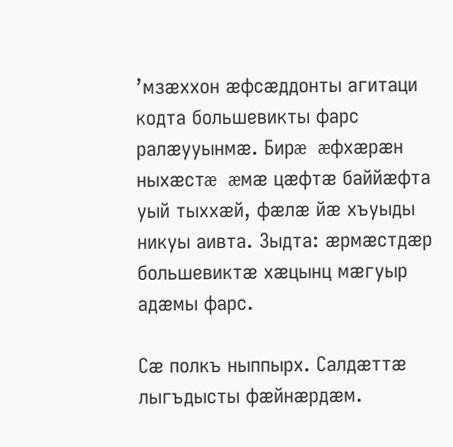’мзæххон æфсæддонты агитаци кодта большевикты фарс ралæууынмæ. Бирæ æфхæрæн ныхæстæ æмæ цæфтæ баййæфта уый тыххæй, фæлæ йæ хъуыды никуы аивта. Зыдта: æрмæстдæр большевиктæ хæцынц мæгуыр адæмы фарс.

Сæ полкъ ныппырх. Салдæттæ лыгъдысты фæйнæрдæм.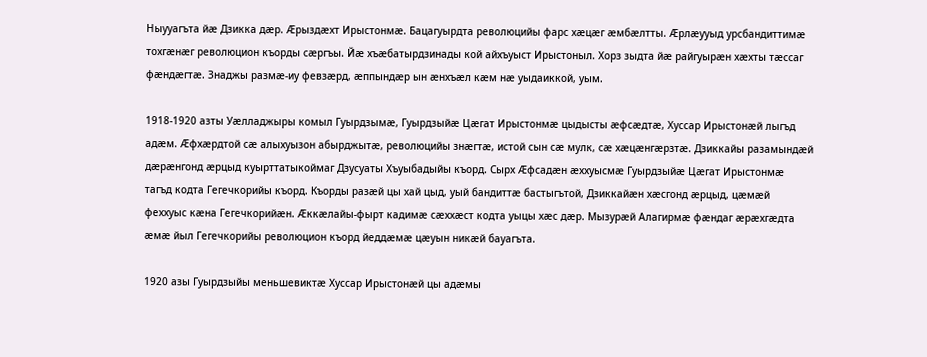Ныууагъта йæ Дзикка дæр. Æрыздæхт Ирыстонмæ. Бацагуырдта революцийы фарс хæцæг æмбæлтты. Æрлæууыд урсбандиттимæ тохгæнæг революцион къорды сæргъы. Йæ хъæбатырдзинады кой айхъуыст Ирыстоныл. Хорз зыдта йæ райгуырæн хæхты тæссаг фæндæгтæ. Знаджы размæ-иу февзæрд, æппындæр ын æнхъæл кæм нæ уыдаиккой, уым.

1918-1920 азты Уæлладжыры комыл Гуырдзымæ, Гуырдзыйæ Цæгат Ирыстонмæ цыдысты æфсæдтæ, Хуссар Ирыстонæй лыгъд адæм. Æфхæрдтой сæ алыхуызон абырджытæ, революцийы знæгтæ, истой сын сæ мулк, сæ хæцæнгæрзтæ. Дзиккайы разамындæй дæрæнгонд æрцыд куырттатыкоймаг Дзусуаты Хъуыбадыйы къорд. Сырх Æфсадæн æххуысмæ Гуырдзыйæ Цæгат Ирыстонмæ тагъд кодта Гегечкорийы къорд. Къорды разæй цы хай цыд, уый бандиттæ бастыгътой, Дзиккайæн хæсгонд æрцыд, цæмæй феххуыс кæна Гегечкорийæн. Æккæлайы-фырт кадимæ сæххæст кодта уыцы хæс дæр. Мызурæй Алагирмæ фæндаг æрæхгæдта æмæ йыл Гегечкорийы революцион къорд йеддæмæ цæуын никæй бауагъта.

1920 азы Гуырдзыйы меньшевиктæ Хуссар Ирыстонæй цы адæмы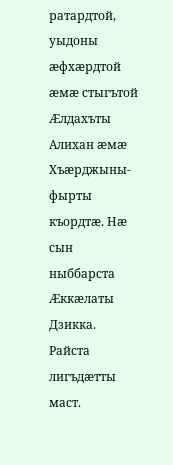ратардтой, уыдоны æфхæрдтой æмæ стыгътой Æлдахъты Алихан æмæ Хъæрджыны-фырты къордтæ. Нæ сын ныббарста Æккæлаты Дзикка. Райста лигъдæтты маст.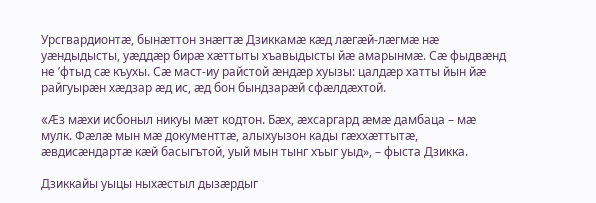Урсгвардионтæ, бынæттон знæгтæ Дзиккамæ кæд лæгæй-лæгмæ нæ уæндыдысты, уæддæр бирæ хæттыты хъавыдысты йæ амарынмæ. Сæ фыдвæнд не ’фтыд сæ къухы. Сæ маст-иу райстой æндæр хуызы: цалдæр хатты йын йæ райгуырæн хæдзар æд ис, æд бон бындзарæй сфæлдæхтой.

«Æз мæхи исбоныл никуы мæт кодтон. Бæх, æхсаргард æмæ дамбаца – мæ мулк. Фæлæ мын мæ документтæ, алыхуызон кады гæххæттытæ, æвдисæндартæ кæй басыгътой, уый мын тынг хъыг уыд», – фыста Дзикка.

Дзиккайы уыцы ныхæстыл дызæрдыг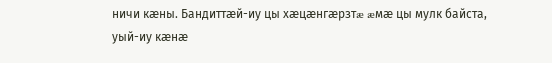ничи кæны. Бандиттæй-иу цы хæцæнгæрзтæ æмæ цы мулк байста, уый-иу кæнæ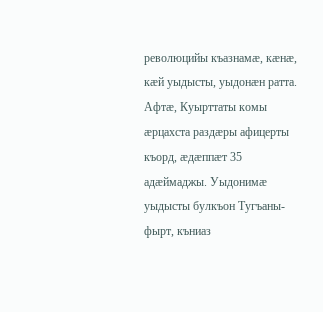революцийы къазнамæ, кæнæ, кæй уыдысты, уыдонæн ратта. Афтæ, Куырттаты комы æрцахста раздæры афицерты къорд, æдæппæт 35 адæймаджы. Уыдонимæ уыдысты булкъон Тугъаны-фырт, къниаз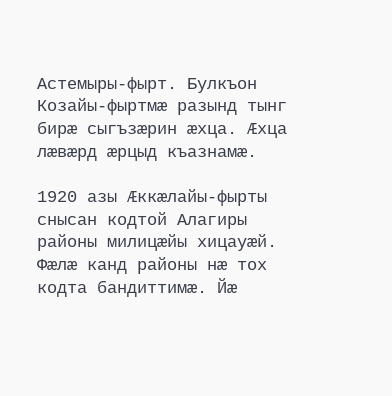Астемыры-фырт. Булкъон Козайы-фыртмæ разынд тынг бирæ сыгъзæрин æхца. Æхца лæвæрд æрцыд къазнамæ.

1920 азы Æккæлайы-фырты снысан кодтой Алагиры районы милицæйы хицауæй. Фæлæ канд районы нæ тох кодта бандиттимæ. Йæ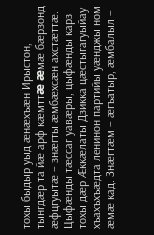тохы быдыр уыд æнæхъæн Ирыстон, тынгдæр та йæ арф кæмттæ æмæ бæрзонд æфцгуытæ – знæгты æмбæхсæн ахстæттæ. Цыфæнды тæссаг уавæры, цыфæнды карз тохы дæр Æккæлаты Дзикка цæстыгагуыйау хъахъхъæдта ленинон партийы уæнджы ном æмæ кад. Знæгтæм – æгъатыр, æмбалыл –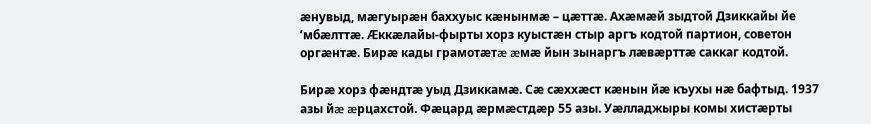æнувыд, мæгуырæн баххуыс кæнынмæ – цæттæ. Ахæмæй зыдтой Дзиккайы йе ’мбæлттæ. Æккæлайы-фырты хорз куыстæн стыр аргъ кодтой партион, советон оргæнтæ. Бирæ кады грамотæтæ æмæ йын зынаргъ лæвæрттæ саккаг кодтой.

Бирæ хорз фæндтæ уыд Дзиккамæ. Сæ сæххæст кæнын йæ къухы нæ бафтыд. 1937 азы йæ æрцахстой. Фæцард æрмæстдæр 55 азы. Уæлладжыры комы хистæрты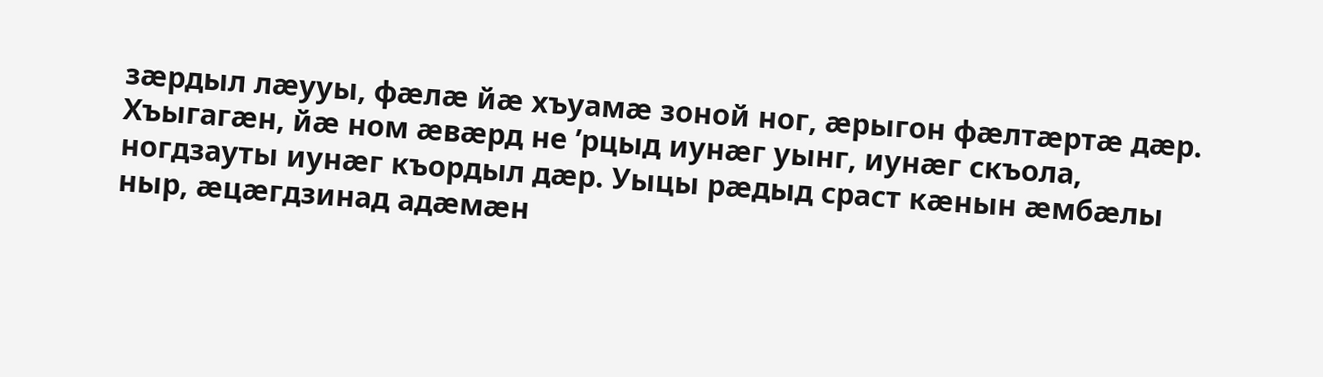зæрдыл лæууы, фæлæ йæ хъуамæ зоной ног, æрыгон фæлтæртæ дæр. Хъыгагæн, йæ ном æвæрд не ’рцыд иунæг уынг, иунæг скъола, ногдзауты иунæг къордыл дæр. Уыцы рæдыд сраст кæнын æмбæлы ныр, æцæгдзинад адæмæн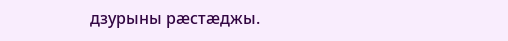дзурыны рæстæджы.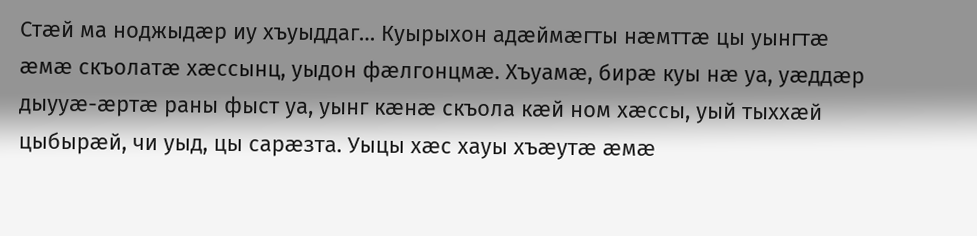Стæй ма ноджыдæр иу хъуыддаг… Куырыхон адæймæгты нæмттæ цы уынгтæ æмæ скъолатæ хæссынц, уыдон фæлгонцмæ. Хъуамæ, бирæ куы нæ уа, уæддæр дыууæ-æртæ раны фыст уа, уынг кæнæ скъола кæй ном хæссы, уый тыххæй цыбырæй, чи уыд, цы сарæзта. Уыцы хæс хауы хъæутæ æмæ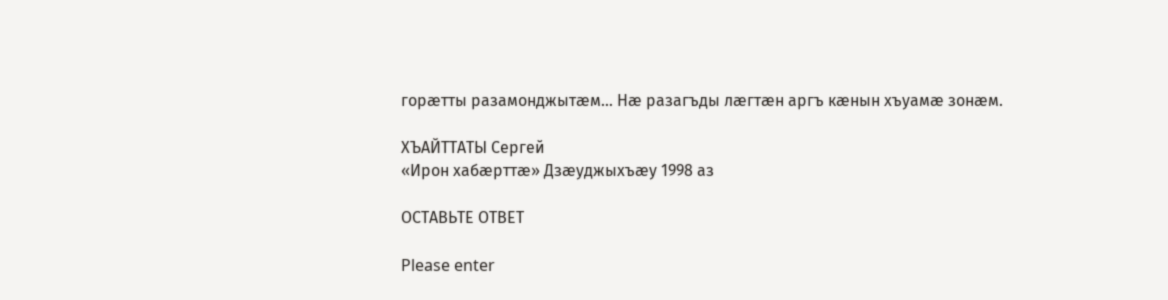горæтты разамонджытæм… Нæ разагъды лæгтæн аргъ кæнын хъуамæ зонæм.

ХЪАЙТТАТЫ Сергей
«Ирон хабæрттæ» Дзæуджыхъæу 1998 аз

ОСТАВЬТЕ ОТВЕТ

Please enter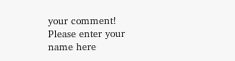your comment!
Please enter your name here